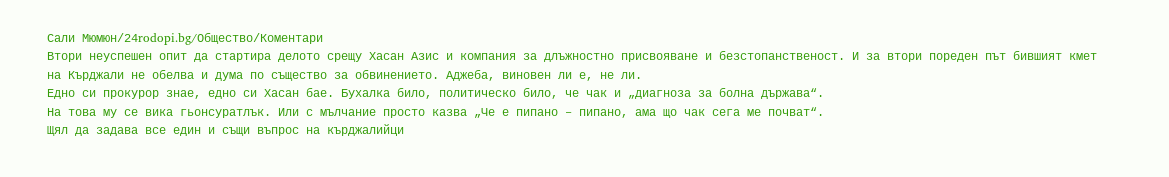Сали Мюмюн/24rodopi.bg/Общество/Коментари
Втори неуспешен опит да стартира делото срещу Хасан Азис и компания за длъжностно присвояване и безстопанственост. И за втори пореден път бившият кмет на Кърджали не обелва и дума по същество за обвинението. Аджеба, виновен ли е, не ли.
Едно си прокурор знае, едно си Хасан бае. Бухалка било, политическо било, че чак и „диагноза за болна държава“.
На това му се вика гьонсуратлък. Или с мълчание просто казва „Че е пипано – пипано, ама що чак сега ме почват“.
Щял да задава все един и същи въпрос на кърджалийци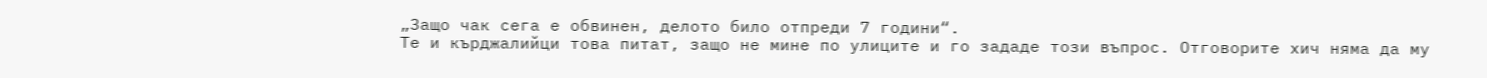„Защо чак сега е обвинен, делото било отпреди 7 години“.
Те и кърджалийци това питат, защо не мине по улиците и го зададе този въпрос. Отговорите хич няма да му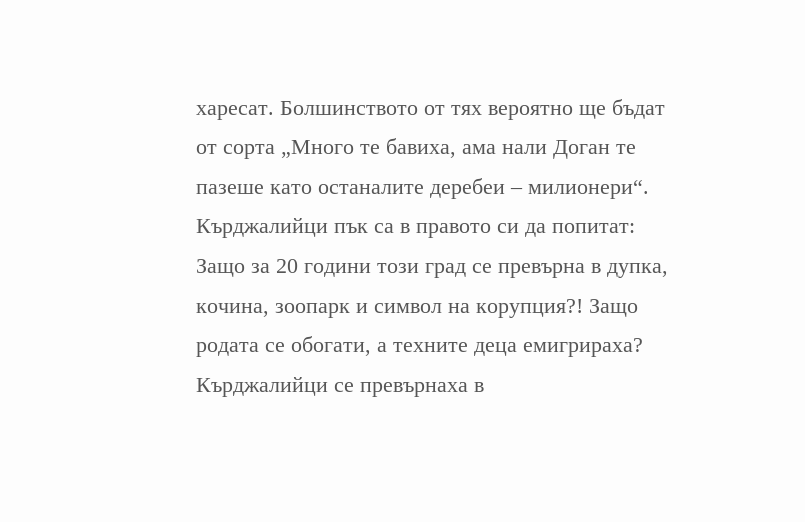харесат. Болшинството от тях вероятно ще бъдат от сорта „Много те бавиха, ама нали Доган те пазеше като останалите деребеи – милионери“.
Кърджалийци пък са в правото си да попитат: Защо за 20 години този град се превърна в дупка, кочина, зоопарк и символ на корупция?! Защо родата се обогати, а техните деца емигрираха?
Кърджалийци се превърнаха в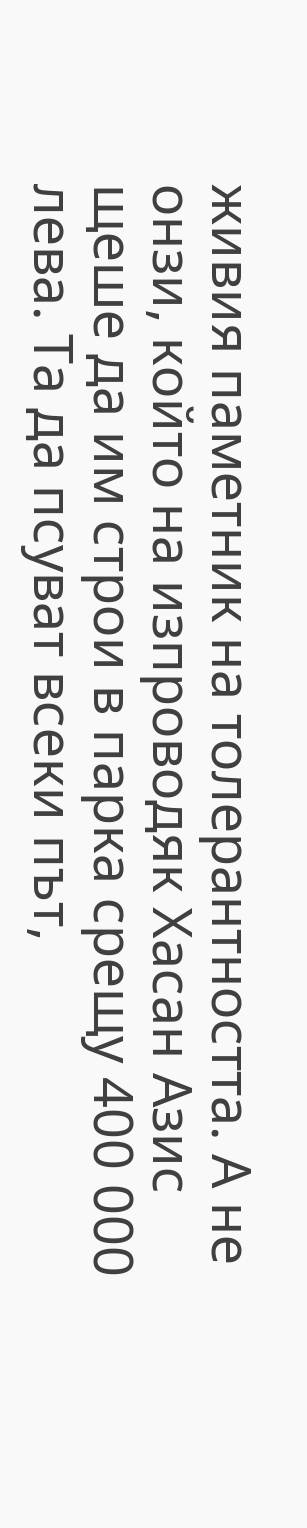живия паметник на толерантността. А не онзи, който на изпроводяк Хасан Азис щеше да им строи в парка срещу 400 000 лева. Та да псуват всеки път,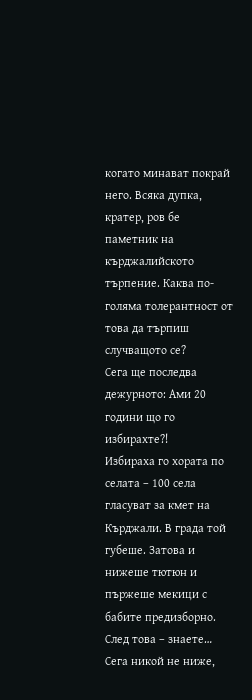когато минават покрай него. Всяка дупка, кратер, ров бе паметник на кърджалийското търпение. Каква по-голяма толерантност от това да търпиш случващото се?
Сега ще последва дежурното: Ами 20 години що го избирахте?!
Избираха го хората по селата – 100 села гласуват за кмет на Кърджали. В града той губеше. Затова и нижеше тютюн и пържеше мекици с бабите предизборно. След това – знаете…
Сега никой не ниже,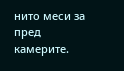нито меси за пред камерите.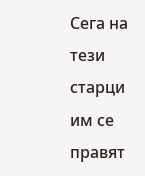Сега на тези старци им се правят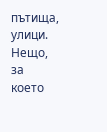пътища, улици. Нещо, за което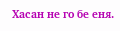Хасан не го бе еня.